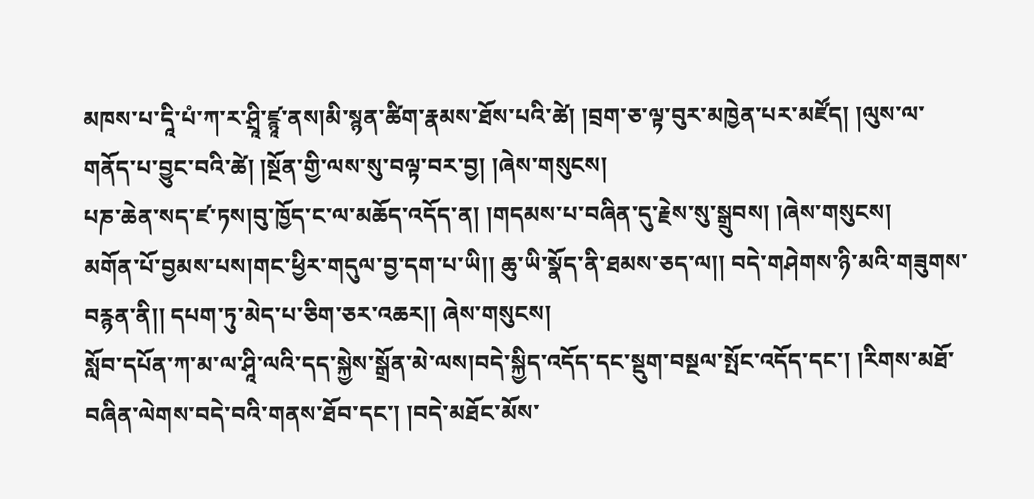མཁས་པ་དཱི་པཾ་ཀ་ར་ཤྲཱི་ཛྙཱ་ནས།མི་སྙན་ཚིག་རྣམས་ཐོས་པའི་ཚེ། །བྲག་ཅ་ལྟ་བུར་མཁྱེན་པར་མཛོད། །ལུས་ལ་གནོད་པ་བྱུང་བའི་ཚེ། །སྔོན་གྱི་ལས་སུ་བལྟ་བར་བྱ། །ཞེས་གསུངས།
པཎ་ཆེན་སད་ཛ་ཏས།བུ་ཁྱོད་ང་ལ་མཆོད་འདོད་ན། །གདམས་པ་བཞིན་དུ་རྗེས་སུ་སྒྲུབས། །ཞེས་གསུངས།
མགོན་པོ་བྱམས་པས།གང་ཕྱིར་གདུལ་བྱ་དག་པ་ཡི།། ཆུ་ཡི་སྣོད་ནི་ཐམས་ཅད་ལ།། བདེ་གཤེགས་ཉི་མའི་གཟུགས་བརྙན་ནི།། དཔག་ཏུ་མེད་པ་ཅིག་ཅར་འཆར།། ཞེས་གསུངས།
སློབ་དཔོན་ཀ་མ་ལ་ཤཱི་ལའི་དད་སྐྱེས་སྒྲོན་མེ་ལས།བདེ་སྐྱིད་འདོད་དང་སྡུག་བསྔལ་སྤོང་འདོད་དང་། །རིགས་མཐོ་བཞིན་ལེགས་བདེ་བའི་གནས་ཐོབ་དང་། །བདེ་མཐོང་མོས་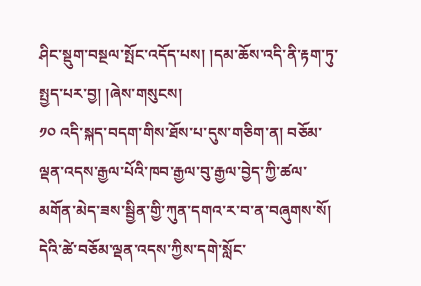ཤིང་སྡུག་བསྔལ་སྤོང་འདོད་པས། །དམ་ཆོས་འདི་ནི་རྟག་ཏུ་སྤྱད་པར་བྱ། །ཞེས་གསུངས།
༡༠ འདི་སྐད་བདག་གིས་ཐོས་པ་དུས་གཅིག་ན། བཅོམ་ལྡན་འདས་རྒྱལ་པོའི་ཁབ་རྒྱལ་བུ་རྒྱལ་བྱེད་ཀྱི་ཚལ་མགོན་མེད་ཟས་སྦྱིན་གྱི་ཀུན་དགའ་ར་བ་ན་བཞུགས་སོ། དེའི་ཚེ་བཅོམ་ལྡན་འདས་ཀྱིས་དགེ་སློང་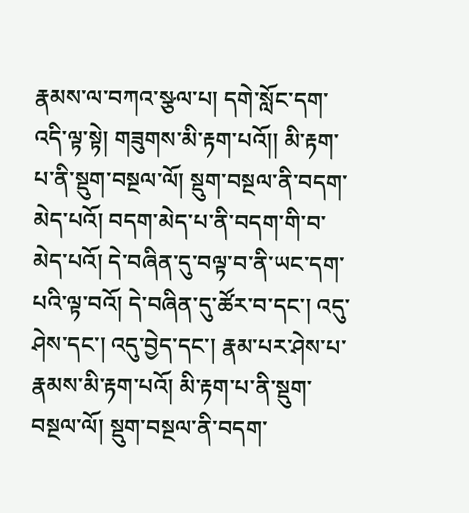རྣམས་ལ་བཀའ་སྩལ་པ། དགེ་སློང་དག་འདི་ལྟ་སྟེ། གཟུགས་མི་རྟག་པའོ།། མི་རྟག་པ་ནི་སྡུག་བསྔལ་ལོ། སྡུག་བསྔལ་ནི་བདག་མེད་པའོ། བདག་མེད་པ་ནི་བདག་གི་བ་མེད་པའོ། དེ་བཞིན་དུ་བལྟ་བ་ནི་ཡང་དག་པའི་ལྟ་བའོ། དེ་བཞིན་དུ་ཚོར་བ་དང་། འདུ་ཤེས་དང་། འདུ་བྱེད་དང་། རྣམ་པར་ཤེས་པ་རྣམས་མི་རྟག་པའོ། མི་རྟག་པ་ནི་སྡུག་བསྔལ་ལོ། སྡུག་བསྔལ་ནི་བདག་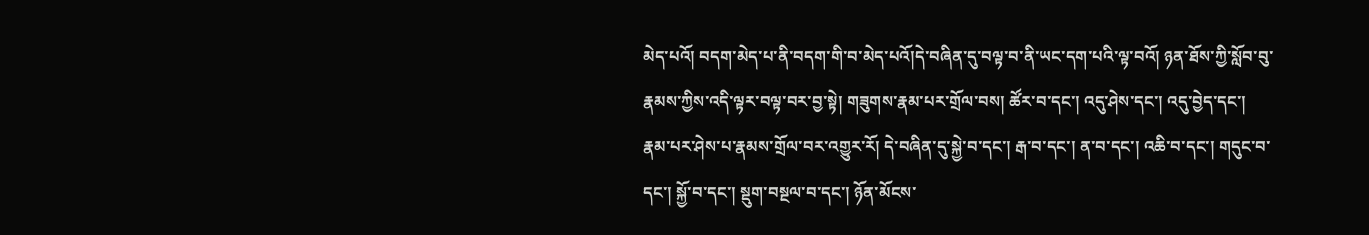མེད་པའོ། བདག་མེད་པ་ནི་བདག་གི་བ་མེད་པའོ།དེ་བཞིན་དུ་བལྟ་བ་ནི་ཡང་དག་པའི་ལྟ་བའོ། ཉན་ཐོས་ཀྱི་སློབ་བུ་རྣམས་ཀྱིས་འདི་ལྟར་བལྟ་བར་བྱ་སྟེ། གཟུགས་རྣམ་པར་གྲོལ་བས། ཚོར་བ་དང་། འདུ་ཤེས་དང་། འདུ་བྱེད་དང་། རྣམ་པར་ཤེས་པ་རྣམས་གྲོལ་བར་འགྱུར་རོ། དེ་བཞིན་དུ་སྐྱེ་བ་དང་། རྒ་བ་དང་། ན་བ་དང་། འཆི་བ་དང་། གདུང་བ་དང་། སྐྱོ་བ་དང་། སྡུག་བསྔལ་བ་དང་། ཉོན་མོངས་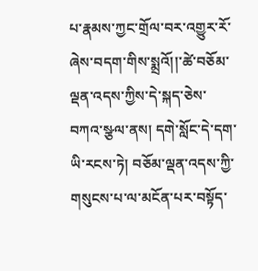པ་རྣམས་ཀྱང་གྲོལ་བར་འགྱུར་རོ་ཞེས་བདག་གིས་སྨྲའོ།།་ཚེ་བཅོམ་ལྡན་འདས་ཀྱིས་དེ་སྐད་ཅེས་བཀའ་སྩལ་ནས། དགེ་སློང་དེ་དག་ཡི་རངས་ཏེ། བཅོམ་ལྡན་འདས་ཀྱི་གསུངས་པ་ལ་མངོན་པར་བསྟོད་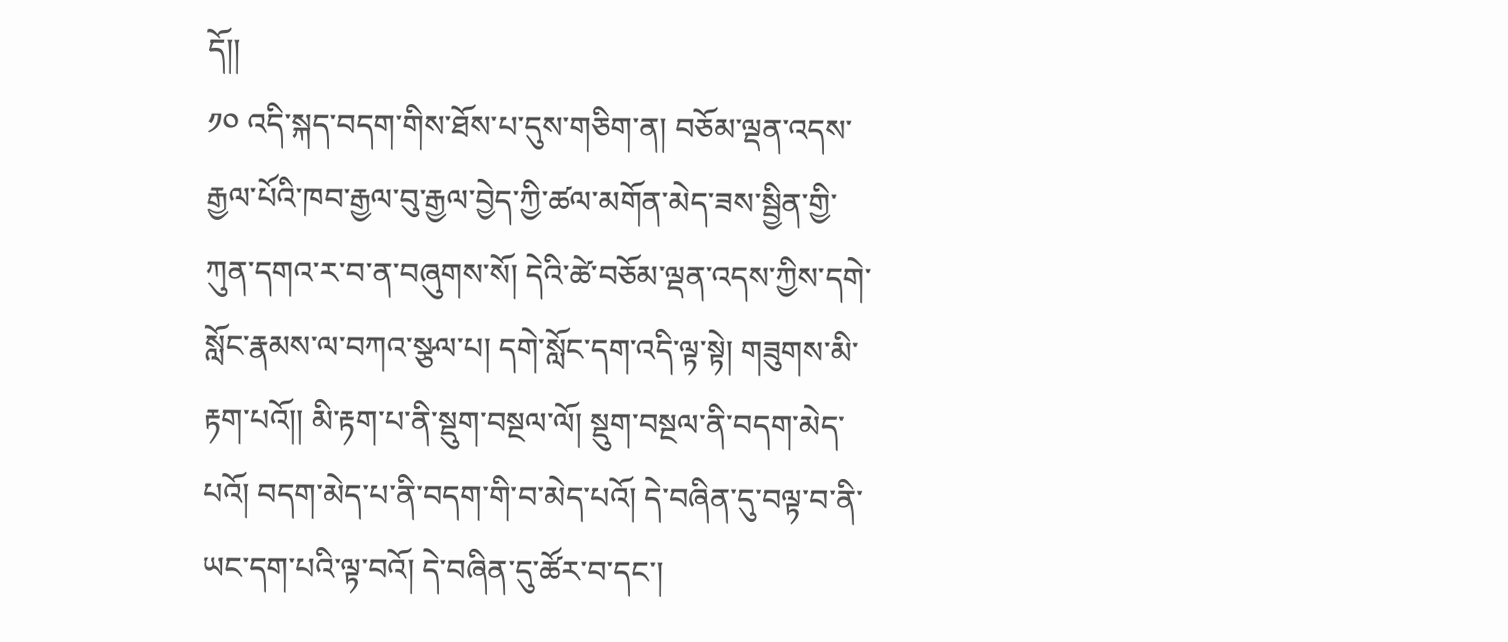དོ།།
༡༠ འདི་སྐད་བདག་གིས་ཐོས་པ་དུས་གཅིག་ན། བཅོམ་ལྡན་འདས་རྒྱལ་པོའི་ཁབ་རྒྱལ་བུ་རྒྱལ་བྱེད་ཀྱི་ཚལ་མགོན་མེད་ཟས་སྦྱིན་གྱི་ཀུན་དགའ་ར་བ་ན་བཞུགས་སོ། དེའི་ཚེ་བཅོམ་ལྡན་འདས་ཀྱིས་དགེ་སློང་རྣམས་ལ་བཀའ་སྩལ་པ། དགེ་སློང་དག་འདི་ལྟ་སྟེ། གཟུགས་མི་རྟག་པའོ།། མི་རྟག་པ་ནི་སྡུག་བསྔལ་ལོ། སྡུག་བསྔལ་ནི་བདག་མེད་པའོ། བདག་མེད་པ་ནི་བདག་གི་བ་མེད་པའོ། དེ་བཞིན་དུ་བལྟ་བ་ནི་ཡང་དག་པའི་ལྟ་བའོ། དེ་བཞིན་དུ་ཚོར་བ་དང་།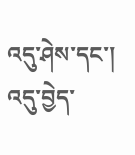འདུ་ཤེས་དང་། འདུ་བྱེད་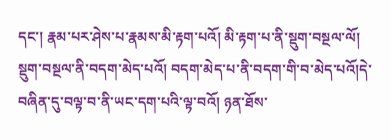དང་། རྣམ་པར་ཤེས་པ་རྣམས་མི་རྟག་པའོ། མི་རྟག་པ་ནི་སྡུག་བསྔལ་ལོ། སྡུག་བསྔལ་ནི་བདག་མེད་པའོ། བདག་མེད་པ་ནི་བདག་གི་བ་མེད་པའོ།དེ་བཞིན་དུ་བལྟ་བ་ནི་ཡང་དག་པའི་ལྟ་བའོ། ཉན་ཐོས་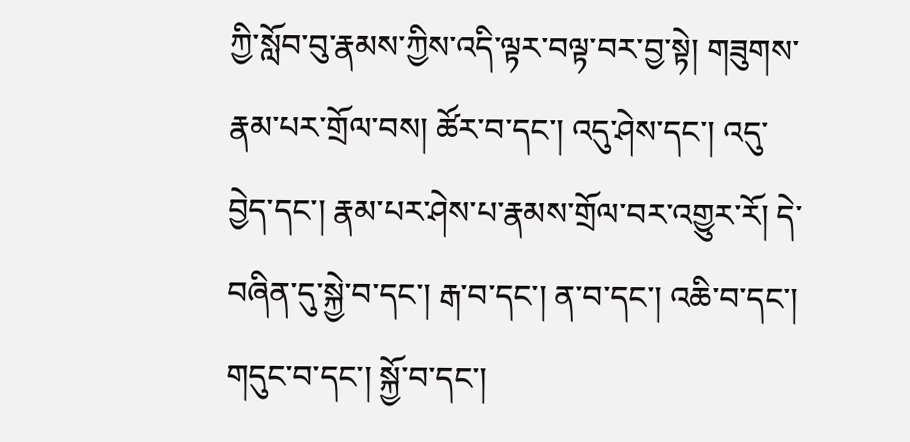ཀྱི་སློབ་བུ་རྣམས་ཀྱིས་འདི་ལྟར་བལྟ་བར་བྱ་སྟེ། གཟུགས་རྣམ་པར་གྲོལ་བས། ཚོར་བ་དང་། འདུ་ཤེས་དང་། འདུ་བྱེད་དང་། རྣམ་པར་ཤེས་པ་རྣམས་གྲོལ་བར་འགྱུར་རོ། དེ་བཞིན་དུ་སྐྱེ་བ་དང་། རྒ་བ་དང་། ན་བ་དང་། འཆི་བ་དང་། གདུང་བ་དང་། སྐྱོ་བ་དང་།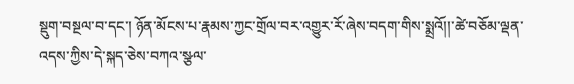སྡུག་བསྔལ་བ་དང་། ཉོན་མོངས་པ་རྣམས་ཀྱང་གྲོལ་བར་འགྱུར་རོ་ཞེས་བདག་གིས་སྨྲའོ།།་ཚེ་བཅོམ་ལྡན་འདས་ཀྱིས་དེ་སྐད་ཅེས་བཀའ་སྩལ་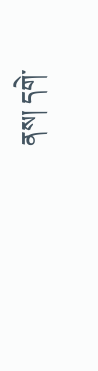ནས། དགེ་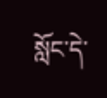སློང་དེ་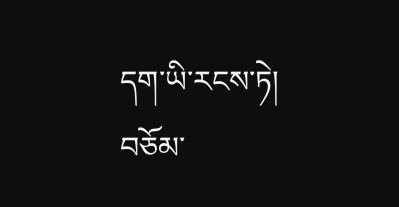དག་ཡི་རངས་ཏེ། བཅོམ་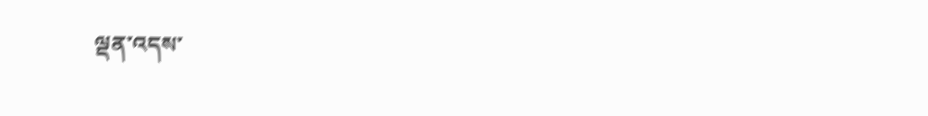ལྡན་འདས་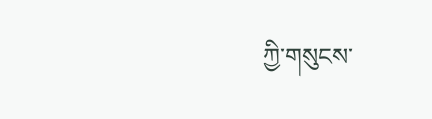ཀྱི་གསུངས་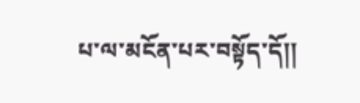པ་ལ་མངོན་པར་བསྟོད་དོ།།